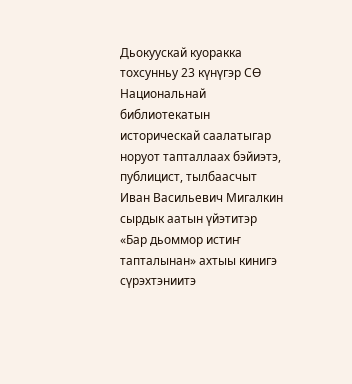Дьокуускай куоракка тохсунньу 23 күнүгэр СӨ Национальнай библиотекатын историческай саалатыгар норуот тапталлаах бэйиэтэ, публицист, тылбаасчыт Иван Васильевич Мигалкин сырдык аатын үйэтитэр «Бар дьоммор истиҥ тапталынан» ахтыы кинигэ сүрэхтэниитэ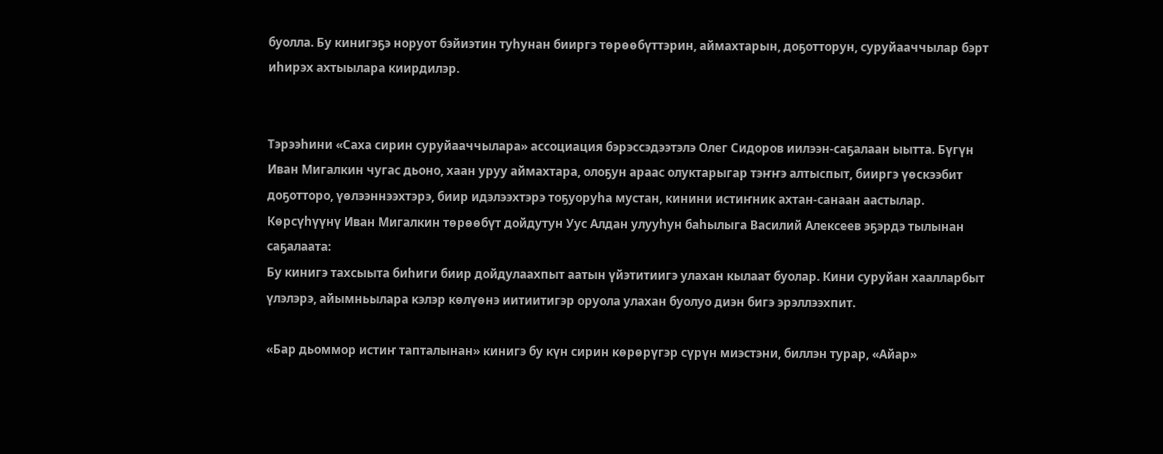буолла. Бу кинигэҕэ норуот бэйиэтин туһунан бииргэ төрөөбүттэрин, аймахтарын, доҕотторун, суруйааччылар бэрт иһирэх ахтыылара киирдилэр.


Тэрээһини «Саха сирин суруйааччылара» ассоциация бэрэссэдээтэлэ Олег Сидоров иилээн-саҕалаан ыытта. Бүгүн Иван Мигалкин чугас дьоно, хаан уруу аймахтара, олоҕун араас олуктарыгар тэҥҥэ алтыспыт, бииргэ үөскээбит доҕотторо, үөлээннээхтэрэ, биир идэлээхтэрэ тоҕуоруһа мустан, кинини истиҥник ахтан-санаан аастылар. Көрсүһүүнү Иван Мигалкин төрөөбүт дойдутун Уус Алдан улууһун баһылыга Василий Алексеев эҕэрдэ тылынан саҕалаата:
Бу кинигэ тахсыыта биһиги биир дойдулаахпыт аатын үйэтитиигэ улахан кылаат буолар. Кини суруйан хаалларбыт үлэлэрэ, айымньылара кэлэр көлүөнэ иитиитигэр оруола улахан буолуо диэн бигэ эрэллээхпит.

«Бар дьоммор истиҥ тапталынан» кинигэ бу күн сирин көрөрүгэр сүрүн миэстэни, биллэн турар, «Айар»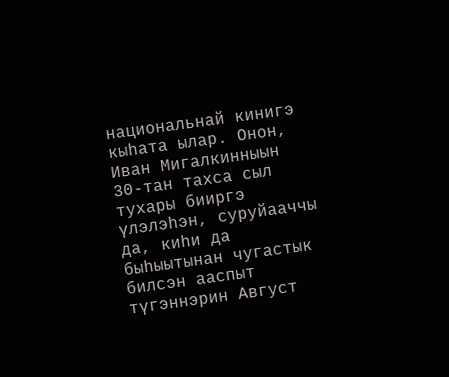национальнай кинигэ кыһата ылар. Онон, Иван Мигалкинныын 30-тан тахса сыл тухары бииргэ үлэлэһэн, суруйааччы да, киһи да быһыытынан чугастык билсэн ааспыт түгэннэрин Август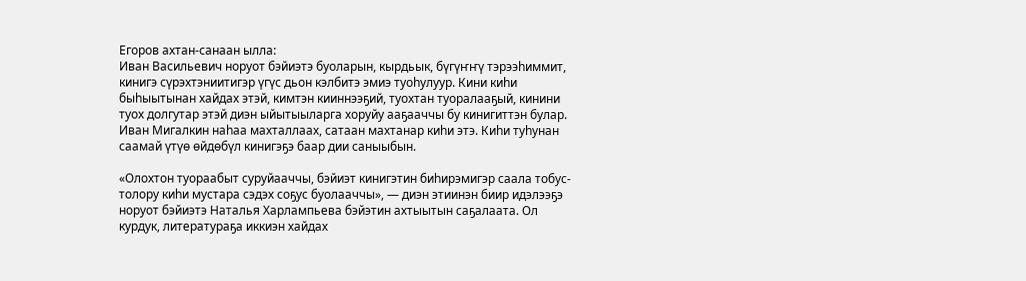Егоров ахтан-санаан ылла:
Иван Васильевич норуот бэйиэтэ буоларын, кырдьык, бүгүҥҥү тэрээһиммит, кинигэ сүрэхтэниитигэр үгүс дьон кэлбитэ эмиэ туоһулуур. Кини киһи быһыытынан хайдах этэй, кимтэн кииннээҕий, туохтан туоралааҕый, кинини туох долгутар этэй диэн ыйытыыларга хоруйу ааҕааччы бу кинигиттэн булар. Иван Мигалкин наһаа махталлаах, сатаан махтанар киһи этэ. Киһи туһунан саамай үтүө өйдөбүл кинигэҕэ баар дии саныыбын.

«Олохтон туораабыт суруйааччы, бэйиэт кинигэтин биһирэмигэр саала тобус-толору киһи мустара сэдэх соҕус буолааччы», — диэн этиинэн биир идэлээҕэ норуот бэйиэтэ Наталья Харлампьева бэйэтин ахтыытын саҕалаата. Ол курдук, литератураҕа иккиэн хайдах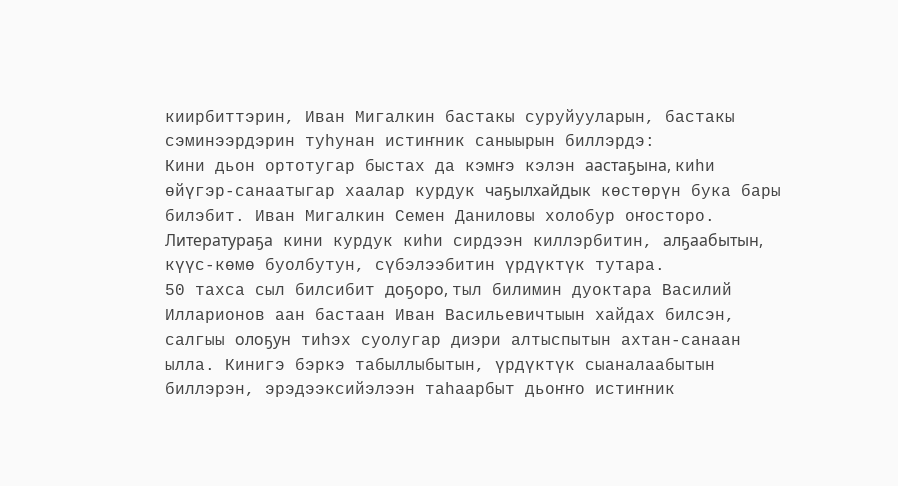киирбиттэрин, Иван Мигалкин бастакы суруйууларын, бастакы сэминээрдэрин туһунан истиҥник саныырын биллэрдэ:
Кини дьон ортотугар быстах да кэмҥэ кэлэн аастаҕына, киһи өйүгэр-санаатыгар хаалар курдук чаҕылхайдык көстөрүн бука бары билэбит. Иван Мигалкин Семен Даниловы холобур оҥосторо. Литератураҕа кини курдук киһи сирдээн киллэрбитин, алҕаабытын, күүс-көмө буолбутун, сүбэлээбитин үрдүктүк тутара.
50 тахса сыл билсибит доҕоро, тыл билимин дуоктара Василий Илларионов аан бастаан Иван Васильевичтыын хайдах билсэн, салгыы олоҕун тиһэх суолугар диэри алтыспытын ахтан-санаан ылла. Кинигэ бэркэ табыллыбытын, үрдүктүк сыаналаабытын биллэрэн, эрэдээксийэлээн таһаарбыт дьоҥҥо истиҥник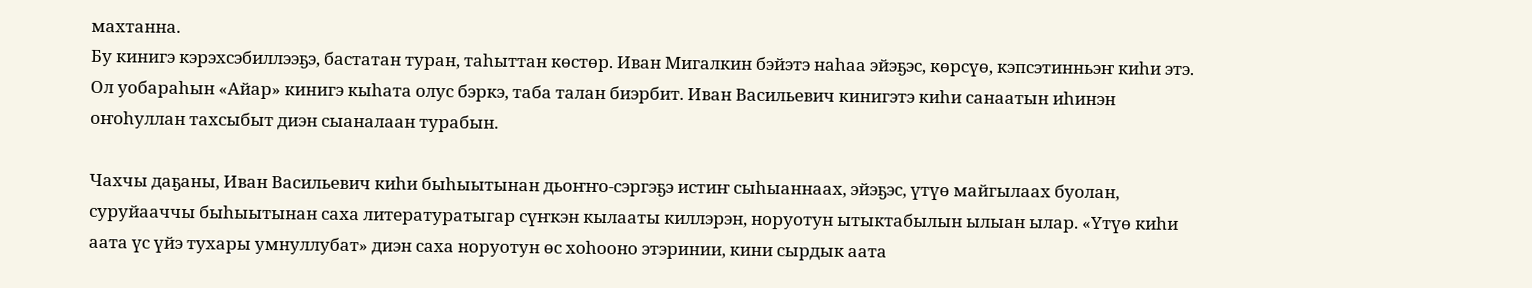махтанна.
Бу кинигэ кэрэхсэбиллээҕэ, бастатан туран, таһыттан көстөр. Иван Мигалкин бэйэтэ наһаа эйэҕэс, көрсүө, кэпсэтинньэҥ киһи этэ. Ол уобараһын «Айар» кинигэ кыһата олус бэркэ, таба талан биэрбит. Иван Васильевич кинигэтэ киһи санаатын иһинэн оҥоһуллан тахсыбыт диэн сыаналаан турабын.

Чахчы даҕаны, Иван Васильевич киһи быһыытынан дьоҥҥо-сэргэҕэ истиҥ сыһыаннаах, эйэҕэс, үтүө майгылаах буолан, суруйааччы быһыытынан саха литературатыгар сүҥкэн кылааты киллэрэн, норуотун ытыктабылын ылыан ылар. «Үтүө киһи аата үс үйэ тухары умнуллубат» диэн саха норуотун өс хоһооно этэринии, кини сырдык аата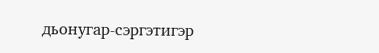дьонугар-сэргэтигэр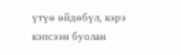үтүө өйдөбүл, кэрэ кэпсээн буолан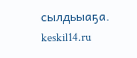сылдьыаҕа.
keskil14.ru